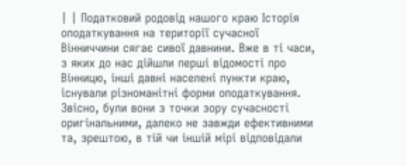| | Податковий родовід нашого краю Історія оподаткування на території сучасної Вінниччини сягає сивої давнини. Вже в ті часи, з яких до нас дійшли перші відомості про Вінницю, інші давні населені пункти краю, існували різноманітні форми оподаткування. Звісно, були вони з точки зору сучасності оригінальними, далеко не завжди ефективними та, зрештою, в тій чи іншій мірі відповідали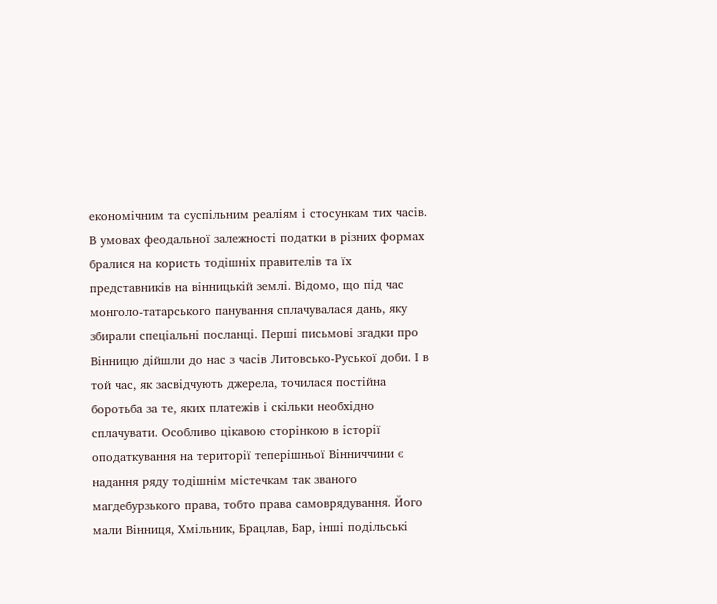економічним та суспільним реаліям і стосункам тих часів. В умовах феодальної залежності податки в різних формах бралися на користь тодішніх правителів та їх представників на вінницькій землі. Відомо, що під час монголо-татарського панування сплачувалася дань, яку збирали спеціальні посланці. Перші письмові згадки про Вінницю дійшли до нас з часів Литовсько-Руської доби. І в той час, як засвідчують джерела, точилася постійна боротьба за те, яких платежів і скільки необхідно сплачувати. Особливо цікавою сторінкою в історії оподаткування на території теперішньої Вінниччини є надання ряду тодішнім містечкам так званого магдебурзького права, тобто права самоврядування. Його мали Вінниця, Хмільник, Брацлав, Бар, інші подільські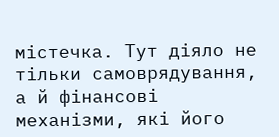містечка. Тут діяло не тільки самоврядування, а й фінансові механізми, які його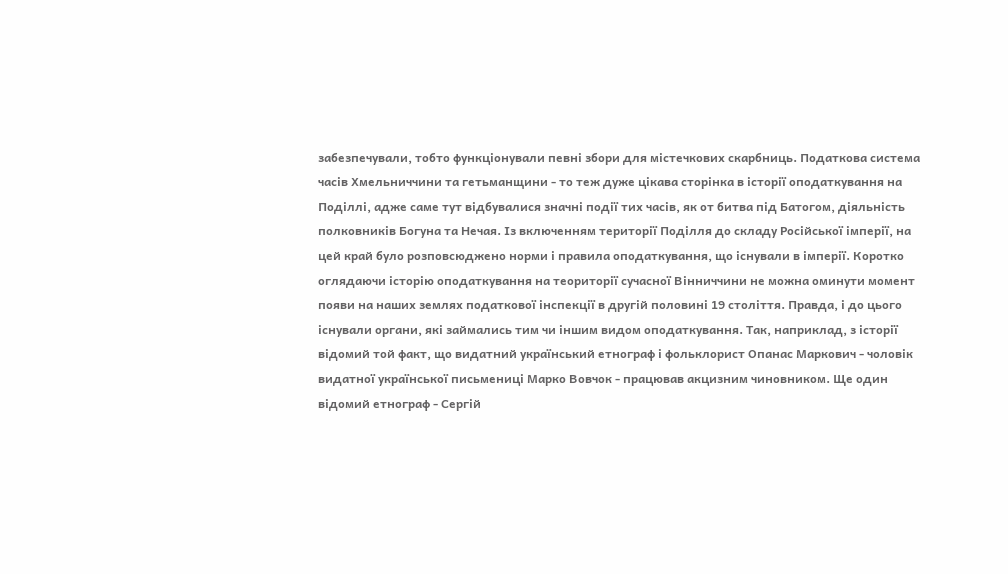забезпечували, тобто функціонували певні збори для містечкових скарбниць. Податкова система часів Хмельниччини та гетьманщини - то теж дуже цікава сторінка в історії оподаткування на Поділлі, адже саме тут відбувалися значні події тих часів, як от битва під Батогом, діяльність полковників Богуна та Нечая. Із включенням території Поділля до складу Російської імперії, на цей край було розповсюджено норми і правила оподаткування, що існували в імперії. Коротко оглядаючи історію оподаткування на теориторії сучасної Вінниччини не можна оминути момент появи на наших землях податкової інспекції в другій половині 19 століття. Правда, і до цього існували органи, які займались тим чи іншим видом оподаткування. Так, наприклад, з історії відомий той факт, що видатний український етнограф і фольклорист Опанас Маркович - чоловік видатної української письмениці Марко Вовчок - працював акцизним чиновником. Ще один відомий етнограф - Сергій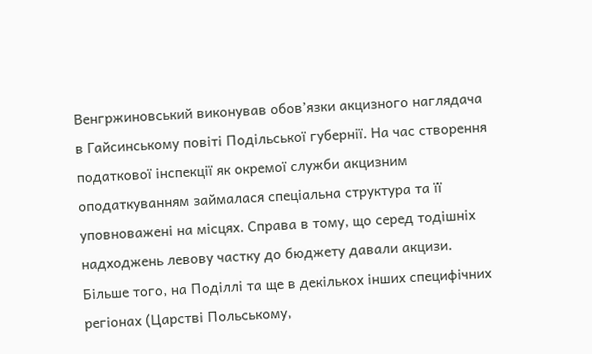Венгржиновський виконував обов’язки акцизного наглядача в Гайсинському повіті Подільської губернії. На час створення податкової інспекції як окремої служби акцизним оподаткуванням займалася спеціальна структура та її уповноважені на місцях. Справа в тому, що серед тодішніх надходжень левову частку до бюджету давали акцизи. Більше того, на Поділлі та ще в декількох інших специфічних регіонах (Царстві Польському,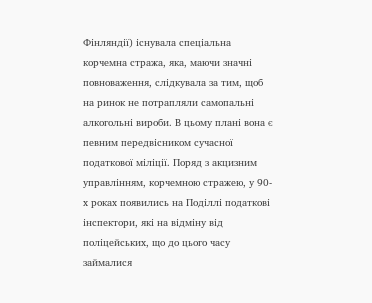Фінляндії) існувала спеціальна корчемна стража, яка, маючи значні повноваження, слідкувала за тим, щоб на ринок не потрапляли самопальні алкогольні вироби. В цьому плані вона є певним передвісником сучасної податкової міліції. Поряд з акцизним управлінням, корчемною стражею, у 90-х роках появились на Поділлі податкові інспектори, які на відміну від поліцейських, що до цього часу займалися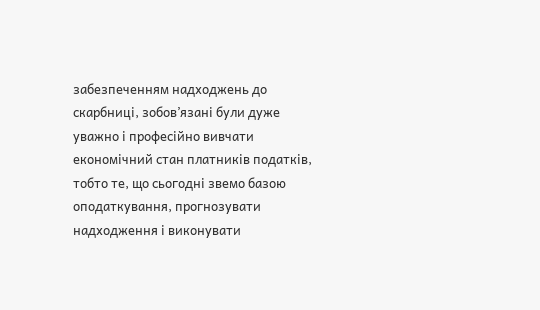забезпеченням надходжень до скарбниці, зобов’язані були дуже уважно і професійно вивчати економічний стан платників податків, тобто те, що сьогодні звемо базою оподаткування, прогнозувати надходження і виконувати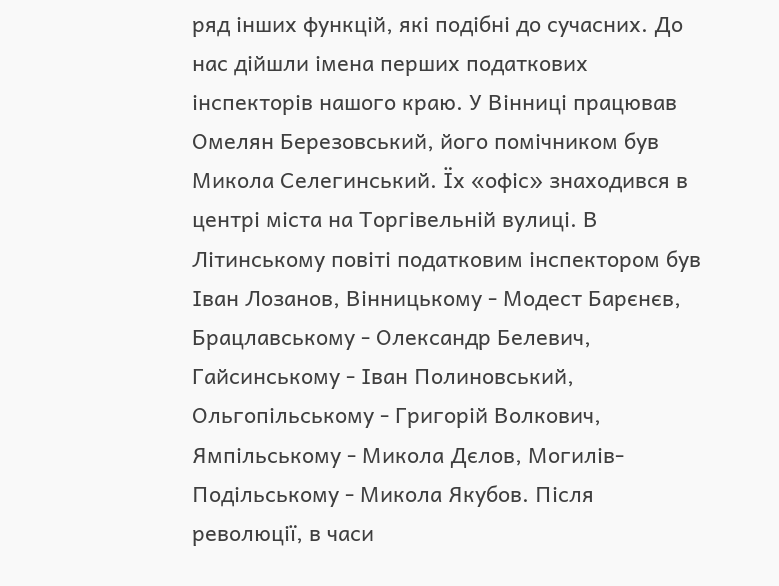ряд інших функцій, які подібні до сучасних. До нас дійшли імена перших податкових інспекторів нашого краю. У Вінниці працював Омелян Березовський, його помічником був Микола Селегинський. Їх «офіс» знаходився в центрі міста на Торгівельній вулиці. В Літинському повіті податковим інспектором був Іван Лозанов, Вінницькому - Модест Барєнєв, Брацлавському - Олександр Белевич, Гайсинському - Іван Полиновський, Ольгопільському - Григорій Волкович, Ямпільському - Микола Дєлов, Могилів-Подільському - Микола Якубов. Після революції, в часи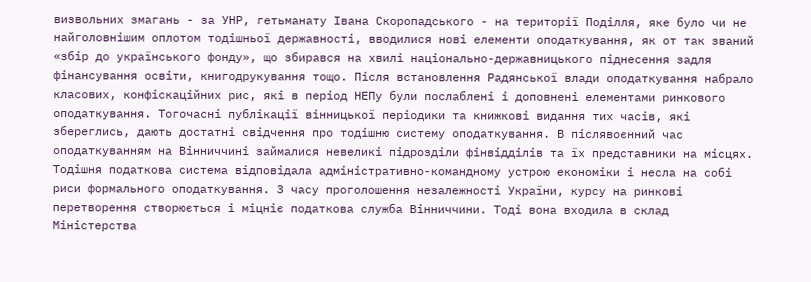визвольних змагань - за УНР, гетьманату Івана Скоропадського - на території Поділля, яке було чи не найголовнішим оплотом тодішньої державності, вводилися нові елементи оподаткування, як от так званий «збір до українського фонду», що збирався на хвилі національно-державницького піднесення задля фінансування освіти, книгодрукування тощо. Після встановлення Радянської влади оподаткування набрало класових, конфіскаційних рис, які в період НЕПу були послаблені і доповнені елементами ринкового оподаткування. Тогочасні публікації вінницької періодики та книжкові видання тих часів, які збереглись, дають достатні свідчення про тодішню систему оподаткування. В післявоєнний час оподаткуванням на Вінниччині займалися невеликі підрозділи фінвідділів та їх представники на місцях. Тодішня податкова система відповідала адміністративно-командному устрою економіки і несла на собі риси формального оподаткування. З часу проголошення незалежності України, курсу на ринкові перетворення створюється і міцніє податкова служба Вінниччини. Тоді вона входила в склад Міністерства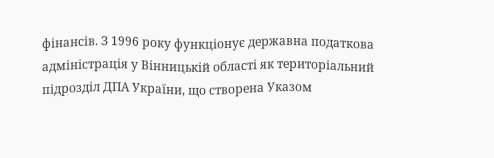фінансів. З 1996 року функціонує державна податкова адміністрація у Вінницькій області як територіальний підрозділ ДПА України, що створена Указом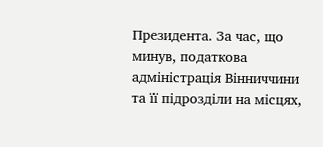Президента. За час, що минув, податкова адміністрація Вінниччини та її підрозділи на місцях,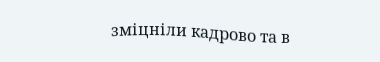зміцніли кадрово та в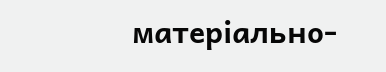матеріально-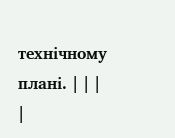технічному плані. | | |  |